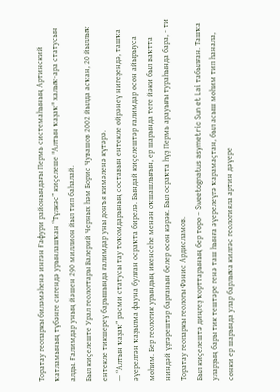Торатау геопаркы биләмәһенә ингән Ғафури районындағы Пермь системаһының Артинский ҡатламының түбәнге сигендә урынлашҡан “Түлкәс” киҫелеше "Алтын ҡаҙаҡ" халыҡ-ара статусын алды. Ғалимдар уның йәшен 290 миллион йыл тип баһалай.
Был киҫелеште Урал геологтары Валерий Черных һәм Борис Чувашов 2002 йылда асҡан, 20 йыллыҡ ентекле тикшереү барышында ғалимдар уны донъя кимәленә күтәрә.
— “Алтын ҡаҙаҡ” рәсми статусы тау тоҡомдарының составын ентекле өйрәнеү нигеҙендә, ташҡа әүерелгән ҡаҙылма фауна булған осраҡта бирелә. Бындай киҫелештәр ғалимдар өсөн айырыуса мөһим. Бер геологик урындың икенсеһе менән оҡшашлығын, ер шарында теге йәки был ваҡтта ниндәй үҙгәрештәр барғанын белер өсөн кәрәк. Был осраҡта һүҙ Пермь арауығы тураһында бара, - ти Торатау геопаркы геологы Фәнис Ардисламов.
Был киҫелештә диңгеҙ ҡорттарының бер төрө – Sweetognatus asymetric Sun et Lai табылған. Ташҡа уларҙың бары тик тештәре генә таш һынға әүерелеүгә ҡарамаҫтан, был асыш мөһим тип һанала, сөнки ер шарында улар барлыҡа килгәс геологияла артин дәүере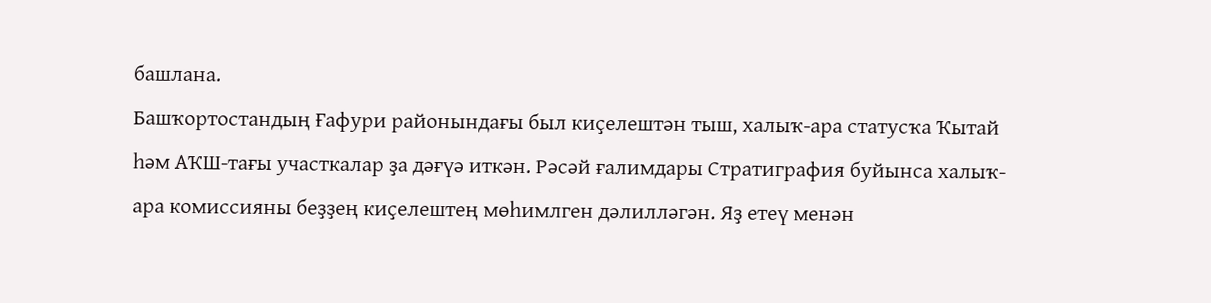башлана.
Башҡортостандың Ғафури районындағы был киҫелештән тыш, халыҡ-ара статусҡа Ҡытай һәм АҠШ-тағы участкалар ҙа дәғүә иткән. Рәсәй ғалимдары Стратиграфия буйынса халыҡ-ара комиссияны беҙҙең киҫелештең мөһимлген дәлилләгән. Яҙ етеү менән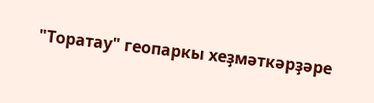"Торатау" геопаркы хеҙмәткәрҙәре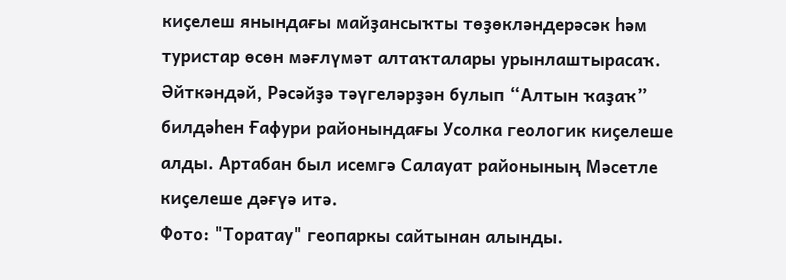киҫелеш янындағы майҙансыҡты төҙөкләндерәсәк һәм туристар өсөн мәғлүмәт алтаҡталары урынлаштырасаҡ.
Әйткәндәй, Рәсәйҙә тәүгеләрҙән булып “Алтын ҡаҙаҡ” билдәһен Ғафури районындағы Усолка геологик киҫелеше алды. Артабан был исемгә Салауат районының Мәсетле киҫелеше дәғүә итә.
Фото: "Торатау" геопаркы сайтынан алынды.